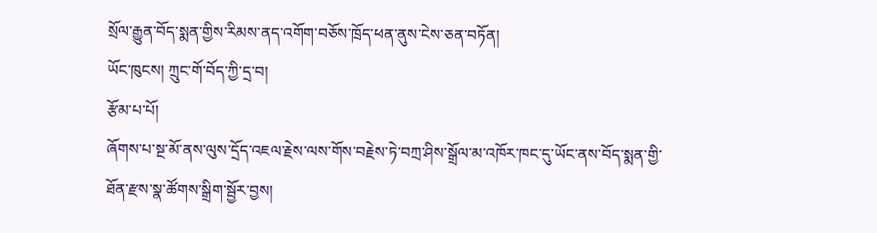སྲོལ་རྒྱུན་བོད་སྨན་གྱིས་རིམས་ནད་འགོག་བཅོས་ཁྲོད་ཕན་ནུས་ངེས་ཅན་བཏོན།
ཡོང་ཁུངས། ཀྲུང་གོ་བོད་ཀྱི་དྲ་བ།
རྩོམ་པ་པོ།
ཞོགས་པ་སྔ་མོ་ནས་ལུས་དྲོད་འཇལ་རྗེས་ལས་གོས་བརྗེས་ཏེ་བཀྲ་ཤིས་སྒྲོལ་མ་འཁོར་ཁང་དུ་ཡོང་ནས་བོད་སྨན་གྱི་ཐོན་རྫས་སྣ་ཚོགས་སྒྲིག་སྦྱོར་བྱས།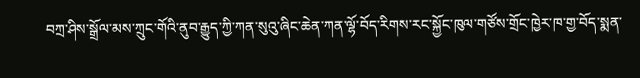བཀྲ་ཤིས་སྒྲོལ་མས་ཀྲུང་གོའི་ནུབ་རྒྱུད་ཀྱི་ཀན་སུའུ་ཞིང་ཆེན་ཀན་ལྷོ་བོད་རིགས་རང་སྐྱོང་ཁུལ་གཙོས་གྲོང་ཁྱེར་ཁ་གྱ་བོད་སྨན་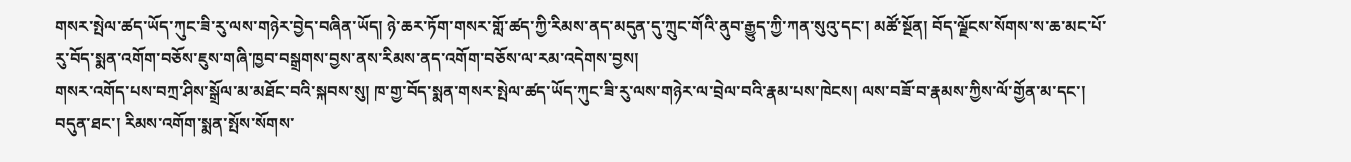གསར་སྤེལ་ཚད་ཡོད་ཀུང་ཟི་རུ་ལས་གཉེར་བྱེད་བཞིན་ཡོད། ཉེ་ཆར་ཏོག་གསར་གློ་ཚད་ཀྱི་རིམས་ནད་མདུན་དུ་ཀྲུང་གོའི་ནུབ་རྒྱུད་ཀྱི་ཀན་སུའུ་དང་། མཚོ་སྔོན། བོད་ལྗོངས་སོགས་ས་ཆ་མང་པོ་རུ་བོད་སྨན་འགོག་བཅོས་ཇུས་གཞི་ཁྱབ་བསྒྲགས་བྱས་ནས་རིམས་ནད་འགོག་བཅོས་ལ་རམ་འདེགས་བྱས།
གསར་འགོད་པས་བཀྲ་ཤིས་སྒྲོལ་མ་མཐོང་བའི་སྐབས་སུ། ཁ་གྱ་བོད་སྨན་གསར་སྤེལ་ཚད་ཡོད་ཀུང་ཟི་རུ་ལས་གཉེར་ལ་བྲེལ་བའི་རྣམ་པས་ཁེངས། ལས་བཟོ་བ་རྣམས་ཀྱིས་ལོ་གྱོན་མ་དང་། བདུན་ཐང་། རིམས་འགོག་སྨན་སྤོས་སོགས་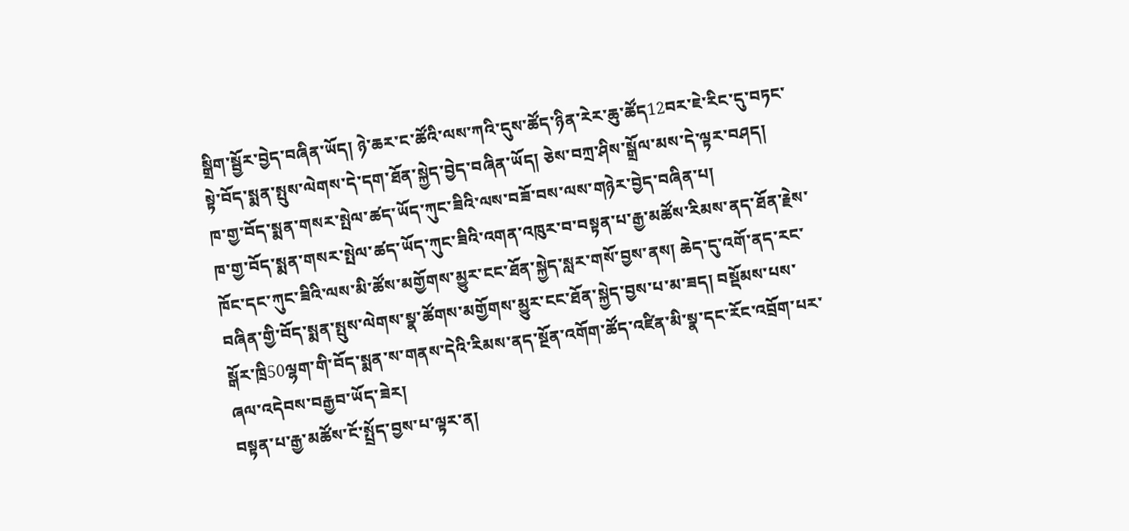སྒྲིག་སྦྱོར་བྱེད་བཞིན་ཡོད། ཉེ་ཆར་ང་ཚོའི་ལས་ཀའི་དུས་ཚོད་ཉིན་རེར་ཆུ་ཚོད12བར་ཇེ་རིང་དུ་བཏང་སྟེ་བོད་སྨན་སྤུས་ལེགས་དེ་དག་ཐོན་སྐྱེད་བྱེད་བཞིན་ཡོད། ཅེས་བཀྲ་ཤིས་སྒྲོལ་མས་དེ་ལྟར་བཤད།
ཁ་གྱ་བོད་སྨན་གསར་སྤེལ་ཚད་ཡོད་ཀུང་ཟིའི་ལས་བཟོ་བས་ལས་གཉེར་བྱེད་བཞིན་པ།
ཁ་གྱ་བོད་སྨན་གསར་སྤེལ་ཚད་ཡོད་ཀུང་ཟིའི་འགན་འཁུར་བ་བསྟན་པ་རྒྱ་མཚོས་རིམས་ནད་ཐོན་རྗེས་ཁོང་དང་ཀུང་ཟིའི་ལས་མི་ཚོས་མགྱོགས་མྱུར་ངང་ཐོན་སྐྱེད་སླར་གསོ་བྱས་ནས། ཆེད་དུ་འགོ་ནད་རང་བཞིན་གྱི་བོད་སྨན་སྤུས་ལེགས་སྣ་ཚོགས་མགྱོགས་མྱུར་ངང་ཐོན་སྐྱེད་བྱས་པ་མ་ཟད། བསྡོམས་པས་སྒོར་ཁྲི50ལྷག་གི་བོད་སྨན་ས་གནས་དེའི་རིམས་ནད་སྔོན་འགོག་ཚོད་འཛིན་མི་སྣ་དང་རོང་འབྲོག་པར་ཞལ་འདེབས་བརྒྱབ་ཡོད་ཟེར།
བསྟན་པ་རྒྱ་མཚོས་ངོ་སྤྲོད་བྱས་པ་ལྟར་ན།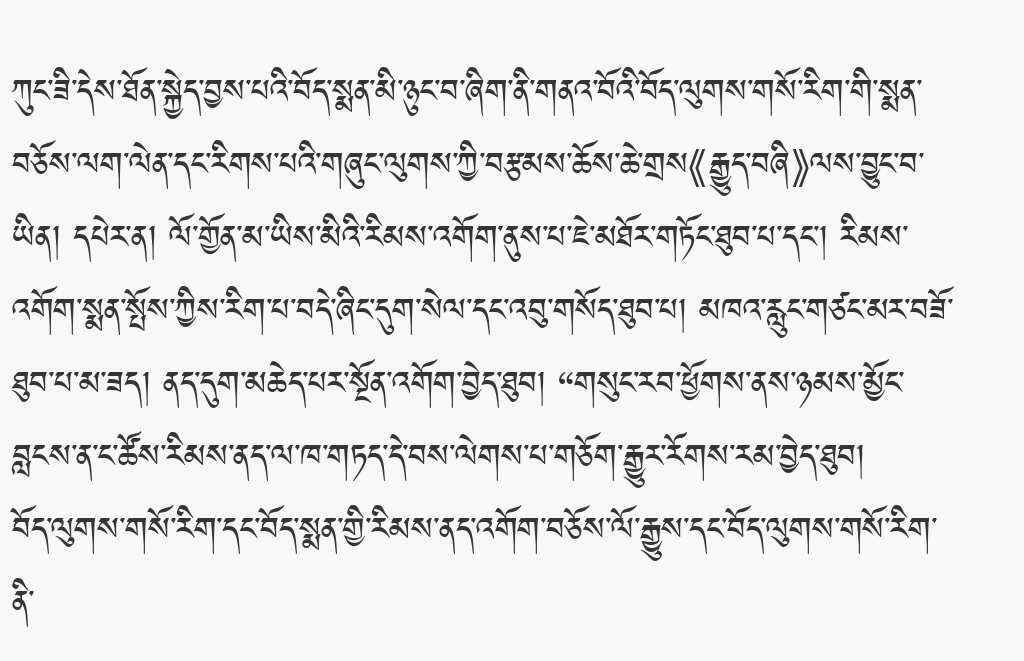ཀུང་ཟི་དེས་ཐོན་སྐྱེད་བྱས་པའི་བོད་སྨན་མི་ཉུང་བ་ཞིག་ནི་གནའ་བོའི་བོད་ལུགས་གསོ་རིག་གི་སྨན་བཅོས་ལག་ལེན་དང་རིགས་པའི་གཞུང་ལུགས་ཀྱི་བརྩམས་ཆོས་ཆེ་གྲས《རྒྱུད་བཞི》ལས་བྱུང་བ་ཡིན། དཔེར་ན། ལོ་གྱོན་མ་ཡིས་མིའི་རིམས་འགོག་ནུས་པ་ཇེ་མཐོར་གཏོང་ཐུབ་པ་དང་། རིམས་འགོག་སྨན་སྤོས་ཀྱིས་རིག་པ་བདེ་ཞིང་དུག་སེལ་དང་འབུ་གསོད་ཐུབ་པ། མཁའ་རླུང་གཙང་མར་བཟོ་ཐུབ་པ་མ་ཟད། ནད་དུག་མཆེད་པར་སྔོན་འགོག་བྱེད་ཐུབ། “གསུང་རབ་ཕྱོགས་ནས་ཉམས་མྱོང་བླངས་ན་ང་ཚོས་རིམས་ནད་ལ་ཁ་གཏད་དེ་བས་ལེགས་པ་གཅོག་རྒྱུར་རོགས་རམ་བྱེད་ཐུབ།
བོད་ལུགས་གསོ་རིག་དང་བོད་སྨན་གྱི་རིམས་ནད་འགོག་བཅོས་ལོ་རྒྱུས་དང་བོད་ལུགས་གསོ་རིག་ནི་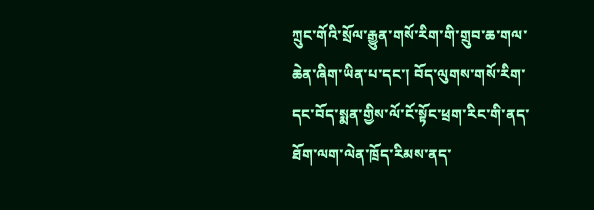ཀྲུང་གོའི་སྲོལ་རྒྱུན་གསོ་རིག་གི་གྲུབ་ཆ་གལ་ཆེན་ཞིག་ཡིན་པ་དང་། བོད་ལུགས་གསོ་རིག་དང་བོད་སྨན་གྱིས་ལོ་ངོ་སྟོང་ཕྲག་རིང་གི་ནད་ཐོག་ལག་ལེན་ཁྲོད་རིམས་ནད་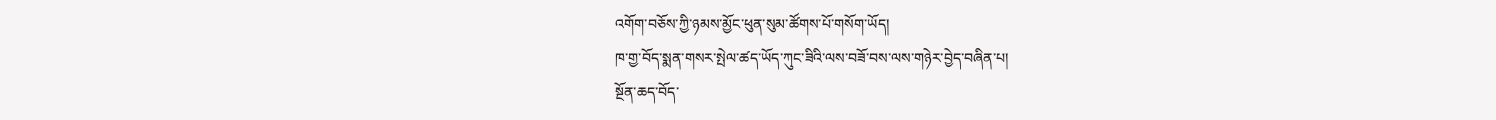འགོག་བཅོས་ཀྱི་ཉམས་མྱོང་ཕུན་སུམ་ཚོགས་པོ་གསོག་ཡོད།
ཁ་གྱ་བོད་སྨན་གསར་སྤེལ་ཚད་ཡོད་ཀུང་ཟིའི་ལས་བཟོ་བས་ལས་གཉེར་བྱེད་བཞིན་པ།
སྔོན་ཆད་བོད་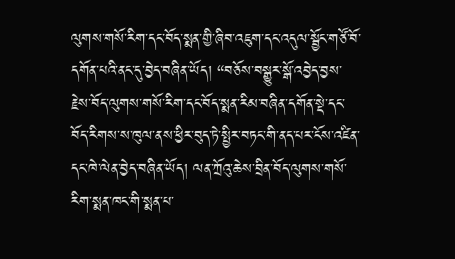ལུགས་གསོ་རིག་དང་བོད་སྨན་གྱི་ཞིབ་འཇུག་དང་འདུལ་སྦྱོང་གཙོ་བོ་དགོན་པའི་ནང་དུ་བྱེད་བཞིན་ཡོད། “བཅོས་བསྒྱུར་སྒོ་འབྱེད་བྱས་རྗེས་བོད་ལུགས་གསོ་རིག་དང་བོད་སྨན་རིམ་བཞིན་དགོན་སྡེ་དང་བོད་རིགས་ས་ཁུལ་ནས་ཕྱིར་བུད་ཏེ་སྤྱིར་བཏང་གི་ནད་པར་ངོས་འཛིན་དང་ཁེ་ལེན་བྱེད་བཞིན་ཡོད། ལན་ཀྲོའུ་ཆེས་བྲིན་བོད་ལུགས་གསོ་རིག་སྨན་ཁང་གི་སྨན་པ་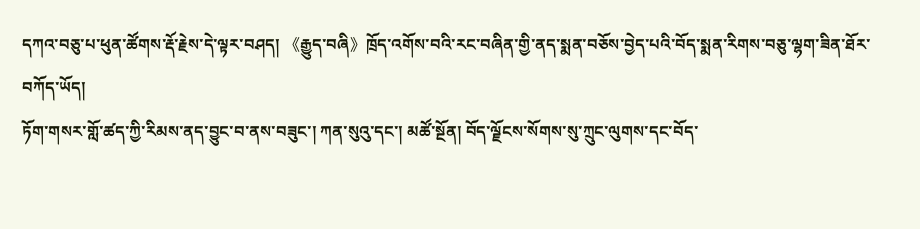དཀའ་བཅུ་པ་ཕུན་ཚོགས་རྡོ་རྗེས་དེ་ལྟར་བཤད། 《རྒྱུད་བཞི》ཁྲོད་འགོས་བའི་རང་བཞིན་གྱི་ནད་སྨན་བཅོས་བྱེད་པའི་བོད་སྨན་རིགས་བཅུ་ལྷག་ཟིན་ཐོར་བཀོད་ཡོད།
ཏོག་གསར་གློ་ཚད་ཀྱི་རིམས་ནད་བྱུང་བ་ནས་བཟུང་། ཀན་སུའུ་དང་། མཚོ་སྔོན། བོད་ལྗོངས་སོགས་སུ་ཀྲུང་ལུགས་དང་བོད་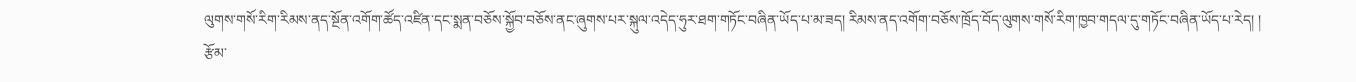ལུགས་གསོ་རིག་རིམས་ནད་སྔོན་འགོག་ཚོད་འཛིན་དང་སྨན་བཅོས་སྐྱོབ་བཅོས་ནང་ཞུགས་པར་སྐུལ་འདེད་ཧུར་ཐག་གཏོང་བཞིན་ཡོད་པ་མ་ཟད། རིམས་ནད་འགོག་བཅོས་ཁྲོད་བོད་ལུགས་གསོ་རིག་ཁྱབ་གདལ་དུ་གཏོང་བཞིན་ཡོད་པ་རེད། །
རྩོམ་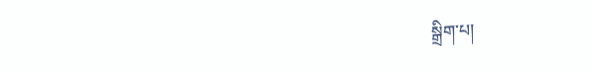སྒྲིག་པ།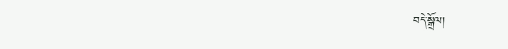བདེ་སྒྲོལ།